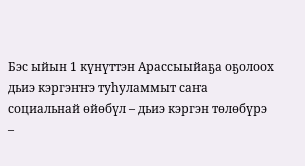Бэс ыйын 1 күнүттэн Арассыыйаҕа оҕолоох дьиэ кэргэҥҥэ туһуламмыт саҥа социальнай өйөбүл – дьиэ кэргэн төлөбүрэ –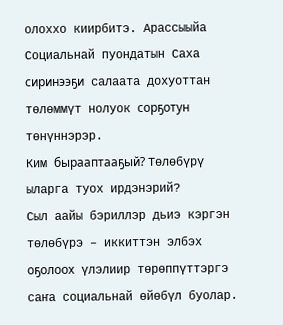олоххо киирбитэ. Арассыыйа Социальнай пуондатын Саха сиринээҕи салаата дохуоттан төлөммүт нолуок сорҕотун төнүннэрэр.
Ким бырааптааҕый? Төлөбүрү ыларга туох ирдэнэрий?
Сыл аайы бэриллэр дьиэ кэргэн төлөбүрэ – иккиттэн элбэх оҕолоох үлэлиир төрөппүттэргэ саҥа социальнай өйөбүл буолар.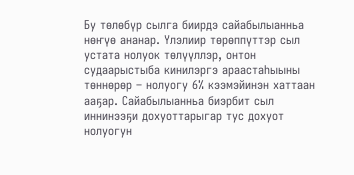Бу төлөбүр сылга биирдэ сайабылыанньа нөҥүө ананар. Үлэлиир төрөппүттэр сыл устата нолуок төлүүллэр, онтон судаарыстыба кинилэргэ араастаһыыны төннөрөр – нолуогу 6% кээмэйинэн хаттаан ааҕар. Сайабылыанньа биэрбит сыл иннинээҕи дохуоттарыгар тус дохуот нолуогун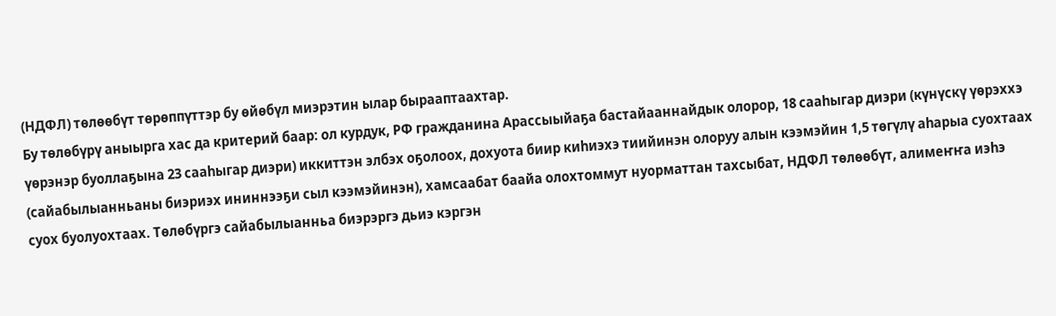(НДФЛ) төлөөбүт төрөппүттэр бу өйөбүл миэрэтин ылар бырааптаахтар.
Бу төлөбүрү аныырга хас да критерий баар: ол курдук, РФ гражданина Арассыыйаҕа бастайааннайдык олорор, 18 сааһыгар диэри (күнүскү үөрэххэ үөрэнэр буоллаҕына 23 сааһыгар диэри) иккиттэн элбэх оҕолоох, дохуота биир киһиэхэ тиийинэн олоруу алын кээмэйин 1,5 төгүлү аһарыа суохтаах (сайабылыанньаны биэриэх ининнээҕи сыл кээмэйинэн), хамсаабат баайа олохтоммут нуорматтан тахсыбат, НДФЛ төлөөбүт, алимеҥҥа иэһэ суох буолуохтаах. Төлөбүргэ сайабылыанньа биэрэргэ дьиэ кэргэн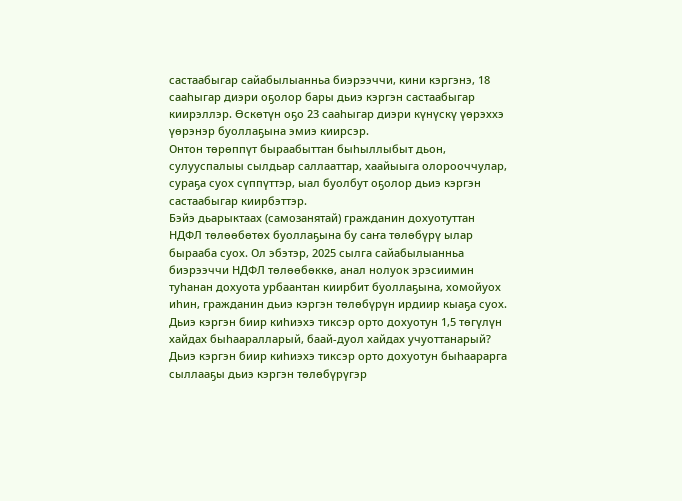састаабыгар сайабылыанньа биэрээччи, кини кэргэнэ, 18 сааһыгар диэри оҕолор бары дьиэ кэргэн састаабыгар киирэллэр. Өскөтүн оҕо 23 сааһыгар диэри күнүскү үөрэххэ үөрэнэр буоллаҕына эмиэ киирсэр.
Онтон төрөппүт быраабыттан быһыллыбыт дьон, сулууспалыы сылдьар саллааттар, хаайыыга олорооччулар, сураҕа суох сүппүттэр, ыал буолбут оҕолор дьиэ кэргэн састаабыгар киирбэттэр.
Бэйэ дьарыктаах (самозанятай) гражданин дохуотуттан НДФЛ төлөөбөтөх буоллаҕына бу саҥа төлөбүрү ылар бырааба суох. Ол эбэтэр, 2025 сылга сайабылыанньа биэрээччи НДФЛ төлөөбөккө, анал нолуок эрэсиимин туһанан дохуота урбаантан киирбит буоллаҕына, хомойуох иһин, гражданин дьиэ кэргэн төлөбүрүн ирдиир кыаҕа суох.
Дьиэ кэргэн биир киһиэхэ тиксэр орто дохуотун 1,5 төгүлүн хайдах быһааралларый, баай-дуол хайдах учуоттанарый?
Дьиэ кэргэн биир киһиэхэ тиксэр орто дохуотун быһаарарга сыллааҕы дьиэ кэргэн төлөбүрүгэр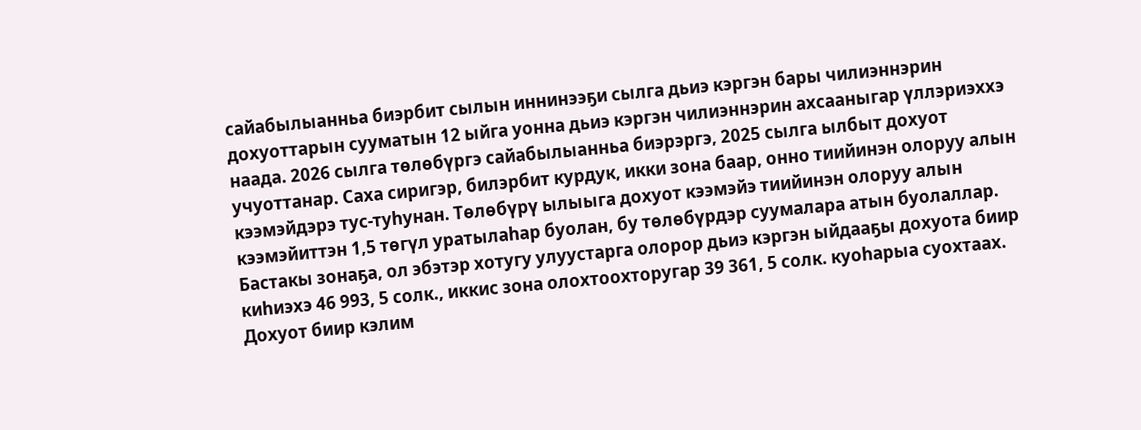сайабылыанньа биэрбит сылын иннинээҕи сылга дьиэ кэргэн бары чилиэннэрин дохуоттарын сууматын 12 ыйга уонна дьиэ кэргэн чилиэннэрин ахсааныгар үллэриэххэ наада. 2026 сылга төлөбүргэ сайабылыанньа биэрэргэ, 2025 сылга ылбыт дохуот учуоттанар. Саха сиригэр, билэрбит курдук, икки зона баар, онно тиийинэн олоруу алын кээмэйдэрэ тус-туһунан. Төлөбүрү ылыыга дохуот кээмэйэ тиийинэн олоруу алын кээмэйиттэн 1,5 төгүл уратылаһар буолан, бу төлөбүрдэр суумалара атын буолаллар.
Бастакы зонаҕа, ол эбэтэр хотугу улуустарга олорор дьиэ кэргэн ыйдааҕы дохуота биир киһиэхэ 46 993, 5 солк., иккис зона олохтоохторугар 39 361, 5 солк. куоһарыа суохтаах.
Дохуот биир кэлим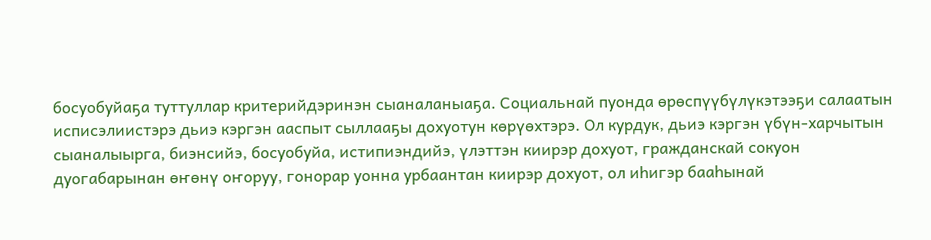босуобуйаҕа туттуллар критерийдэринэн сыаналаныаҕа. Социальнай пуонда өрөспүүбүлүкэтээҕи салаатын исписэлиистэрэ дьиэ кэргэн ааспыт сыллааҕы дохуотун көрүөхтэрэ. Ол курдук, дьиэ кэргэн үбүн-харчытын сыаналыырга, биэнсийэ, босуобуйа, истипиэндийэ, үлэттэн киирэр дохуот, гражданскай сокуон дуогабарынан өҥөнү оҥоруу, гонорар уонна урбаантан киирэр дохуот, ол иһигэр бааһынай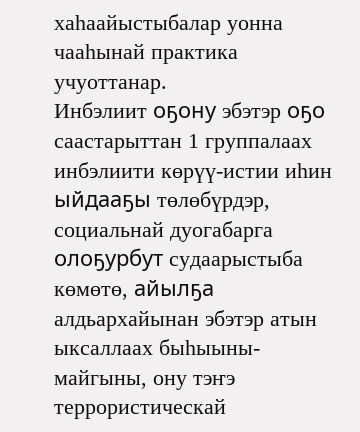хаһаайыстыбалар уонна чааһынай практика учуоттанар.
Инбэлиит оҕону эбэтэр оҕо саастарыттан 1 группалаах инбэлиити көрүү-истии иһин ыйдааҕы төлөбүрдэр, социальнай дуогабарга олоҕурбут судаарыстыба көмөтө, айылҕа алдьархайынан эбэтэр атын ыксаллаах быһыыны-майгыны, ону тэҥэ террористическай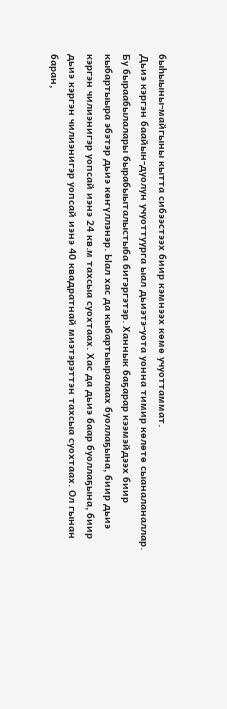быһыыны-майгыны кытта сибээстээх биир кэмнээх көмө учуоттаммат.
Дьиэ кэргэн баайын-дуолун учуоттуурга ыал дьиэтэ-уота уонна тимир көлөтө сыаналаналлар. Бу быраабылалары бырабыыталыстыба бигэргэтэр. Ханнык баҕарар кээмэйдээх биир кыбартыыра эбэтэр дьиэ көҥүллэнэр. Ыал хас да кыбартыыралаах буоллаҕына, биир дьиэ кэргэн чилиэнигэр уопсай иэнэ 24 кв.м тахсыа суохтаах. Хас да дьиэ баар буоллаҕына, биир дьиэ кэргэн чилиэнигэр уопсай иэнэ 40 квадратнай миэтэрэттэн тахсыа суохтаах. Ол гынан баран,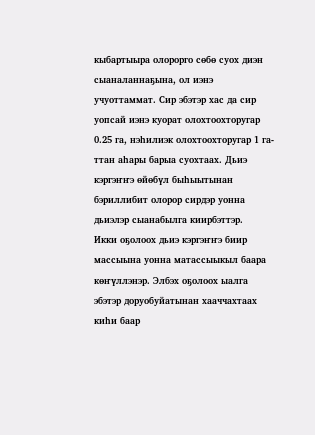кыбартыыра олорорго сөбө суох диэн сыаналаннаҕына, ол иэнэ учуоттаммат. Сир эбэтэр хас да сир уопсай иэнэ куорат олохтоохторугар 0.25 га, нэһилиэк олохтоохторугар 1 га-ттан аһары барыа суохтаах. Дьиэ кэргэҥҥэ өйөбүл быһыытынан бэриллибит олорор сирдэр уонна дьиэлэр сыанабылга киирбэттэр.
Икки оҕолоох дьиэ кэргэҥҥэ биир массыына уонна матассыыкыл баара көҥүллэнэр. Элбэх оҕолоох ыалга эбэтэр доруобуйатынан хааччахтаах киһи баар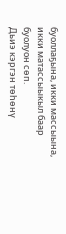буоллаҕына, икки массыына, икки матассыыкыл баар буолуон сөп.
Дьиэ кэргэн төһөнү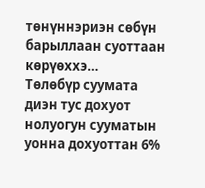төнүннэриэн сөбүн барыллаан суоттаан көрүөххэ…
Төлөбүр суумата диэн тус дохуот нолуогун сууматын уонна дохуоттан 6%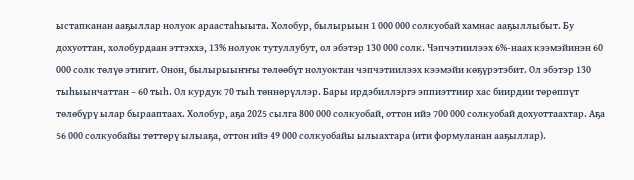ыстапканан ааҕыллар нолуок араастаһыыта. Холобур, былырыын 1 000 000 солкуобай хамнас ааҕыллыбыт. Бу дохуоттан, холобурдаан эттэххэ, 13% нолуок тутуллубут, ол эбэтэр 130 000 солк. Чэпчэтиилээх 6%-наах кээмэйинэн 60 000 солк төлүө этигит. Онон, былырыыҥҥы төлөөбүт нолуоктан чэпчэтиилээх кээмэйи көҕүрэтэбит. Ол эбэтэр 130 тыһыынчаттан – 60 тыһ. Ол курдук 70 тыһ төннөрүллэр. Бары ирдэбиллэргэ эппиэттиир хас биирдии төрөппүт төлөбүрү ылар бырааптаах. Холобур, аҕа 2025 сылга 800 000 солкуобай, оттон ийэ 700 000 солкуобай дохуоттаахтар. Аҕа 56 000 солкуобайы төттөрү ылыаҕа, оттон ийэ 49 000 солкуобайы ылыахтара (ити формуланан ааҕыллар).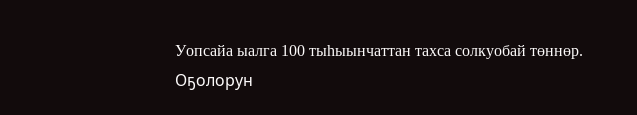Уопсайа ыалга 100 тыһыынчаттан тахса солкуобай төннөр.
Оҕолорун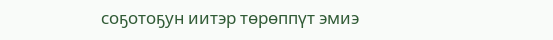соҕотоҕун иитэр төрөппүт эмиэ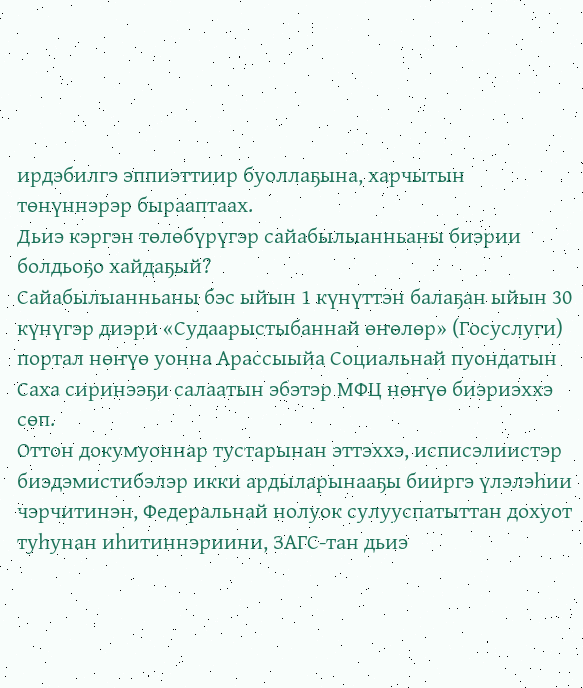ирдэбилгэ эппиэттиир буоллаҕына, харчытын төнүннэрэр бырааптаах.
Дьиэ кэргэн төлөбүрүгэр сайабылыанньаны биэрии болдьоҕо хайдаҕый?
Сайабылыанньаны бэс ыйын 1 күнүттэн балаҕан ыйын 30 күнүгэр диэри «Судаарыстыбаннай өҥөлөр» (Госуслуги) портал нөҥүө уонна Арассыыйа Социальнай пуондатын Саха сиринээҕи салаатын эбэтэр МФЦ нөҥүө биэриэххэ сөп.
Оттон докумуоннар тустарынан эттэххэ, исписэлиистэр биэдэмистибэлэр икки ардыларынааҕы бииргэ үлэлэһии чэрчитинэн, Федеральнай нолуок сулууспатыттан дохуот туһунан иһитиннэриини, ЗАГС-тан дьиэ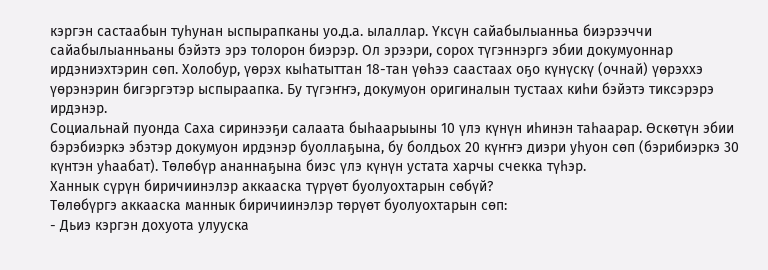кэргэн састаабын туһунан ыспырапканы уо.д.а. ылаллар. Үксүн сайабылыанньа биэрээччи сайабылыанньаны бэйэтэ эрэ толорон биэрэр. Ол эрээри, сорох түгэннэргэ эбии докумуоннар ирдэниэхтэрин сөп. Холобур, үөрэх кыһатыттан 18-тан үөһээ саастаах оҕо күнүскү (очнай) үөрэххэ үөрэнэрин бигэргэтэр ыспыраапка. Бу түгэҥҥэ, докумуон оригиналын тустаах киһи бэйэтэ тиксэрэрэ ирдэнэр.
Социальнай пуонда Саха сиринээҕи салаата быһаарыыны 10 үлэ күнүн иһинэн таһаарар. Өскөтүн эбии бэрэбиэркэ эбэтэр докумуон ирдэнэр буоллаҕына, бу болдьох 20 күҥҥэ диэри уһуон сөп (бэрибиэркэ 30 күнтэн уһаабат). Төлөбүр ананнаҕына биэс үлэ күнүн устата харчы счекка түһэр.
Ханнык сүрүн биричиинэлэр аккааска түрүөт буолуохтарын сөбүй?
Төлөбүргэ аккааска маннык биричиинэлэр төрүөт буолуохтарын сөп:
- Дьиэ кэргэн дохуота улууска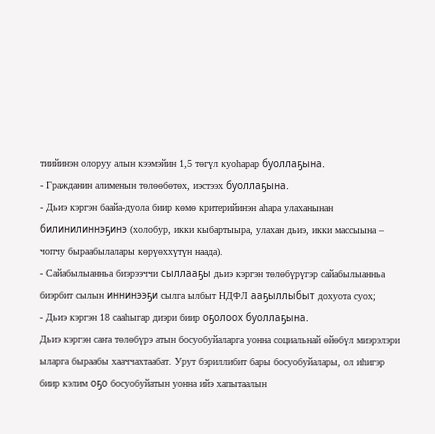тиийинэн олоруу алын кээмэйин 1,5 төгүл куоһарар буоллаҕына.
- Гражданин алименын төлөөбөтөх, иэстээх буоллаҕына.
- Дьиэ кэргэн баайа-дуола биир көмө критерийинэн аһара улаханынан билинилиннэҕинэ (холобур, икки кыбартыыра, улахан дьиэ, икки массыына – чопчу быраабылалары көрүөххүтүн наада).
- Сайабылыанньа биэрээччи сыллааҕы дьиэ кэргэн төлөбүрүгэр сайабылыанньа биэрбит сылын иннинээҕи сылга ылбыт НДФЛ ааҕыллыбыт дохуота суох;
- Дьиэ кэргэн 18 сааһыгар диэри биир оҕолоох буоллаҕына.
Дьиэ кэргэн саҥа төлөбүрэ атын босуобуйаларга уонна социальнай өйөбүл миэрэлэри ыларга быраабы хааччахтаабат. Урут бэриллибит бары босуобуйалары, ол иһигэр биир кэлим оҕо босуобуйатын уонна ийэ хапытаалын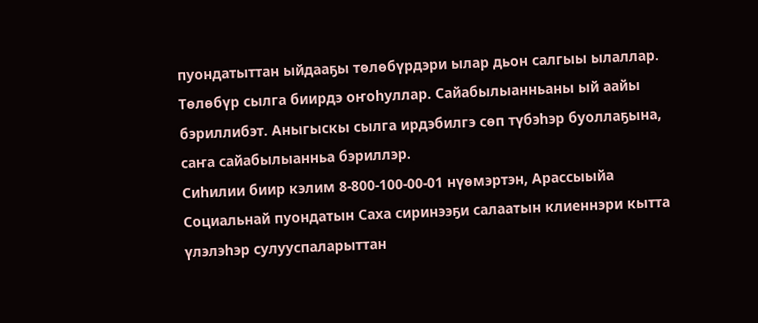пуондатыттан ыйдааҕы төлөбүрдэри ылар дьон салгыы ылаллар.
Төлөбүр сылга биирдэ оҥоһуллар. Сайабылыанньаны ый аайы бэриллибэт. Аныгыскы сылга ирдэбилгэ сөп түбэһэр буоллаҕына, саҥа сайабылыанньа бэриллэр.
Сиһилии биир кэлим 8-800-100-00-01 нүөмэртэн, Арассыыйа Социальнай пуондатын Саха сиринээҕи салаатын клиеннэри кытта үлэлэһэр сулууспаларыттан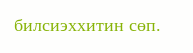билсиэххитин сөп.